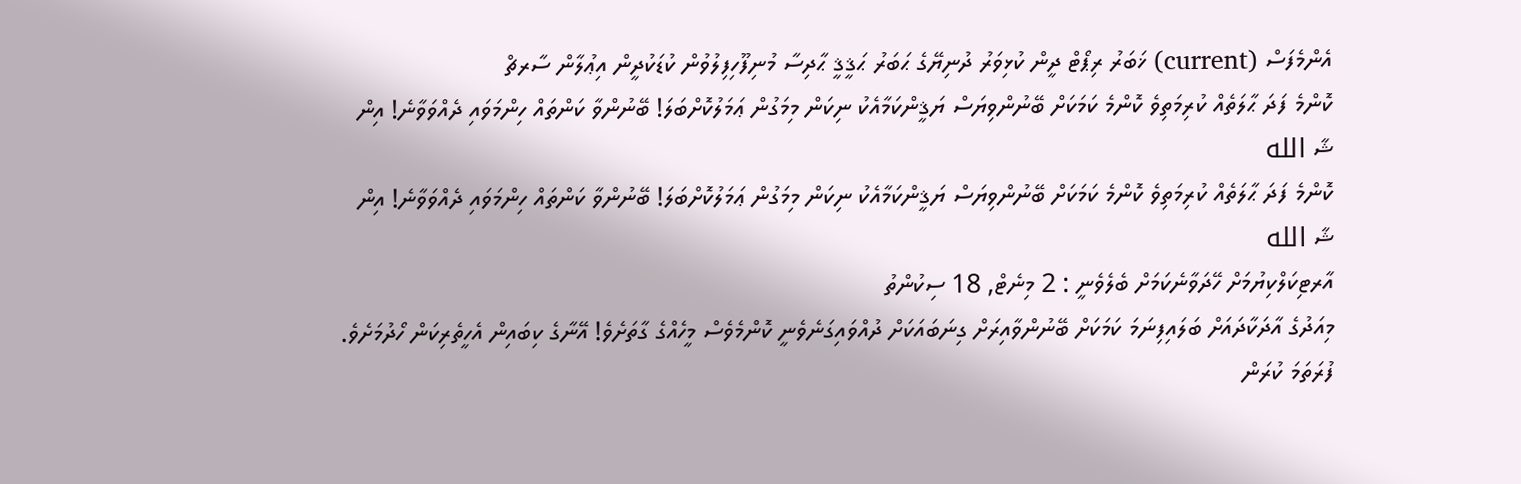އެންމެފަސް (current) ޚަބަރު ރިޕޯޓް ދީން ކުޅިވަރު ދުނިޔޭގެ ޙަބަރު ޙަޤީޤީ ޙާދިސާ މުނިފޫހިފިލުވުން ކުޑަކުދީން އިޢުލާން ސާރޗް
ކޮންމެ ފަދަ ޙާލަތެއް ކުރިމަތިވެ ކޮންމެ ކަމަކަށް ބޭނުންވިޔަސް ޔަޤީންކަމާއެކު ނިކަން މިމަގުން ޢަމަލުކޮށްބަލަ! ބޭނުންވާ ކަންތައް ހިންމަވައި ދެއްވަވާނެ! އިން ޝާ الله
ކޮންމެ ފަދަ ޙާލަތެއް ކުރިމަތިވެ ކޮންމެ ކަމަކަށް ބޭނުންވިޔަސް ޔަޤީންކަމާއެކު ނިކަން މިމަގުން ޢަމަލުކޮށްބަލަ! ބޭނުންވާ ކަންތައް ހިންމަވައި ދެއްވަވާނެ! އިން ޝާ الله
އާރޓިކަލްކިޔުމަށް ހޭދަވާނެކަމަށް ބެލެވެނީ : 2 މިނެޓް, 18 ސިކުންތު
މިއަދުގެ އާދަކާދައަށް ބަލައިފިނަމަ ކަމަކަށް ބޭނުންވާއިރަށް ގިނަބައަކަށް ދުއްވައިގަނެވެނީ ކޮންމެވެސް މީހެއްގެ ގާތަށެވެ! އޭނާގެ ކިބައިން އެހީތެރިކަން ހޯދުމަށެވެ. ފުރަތަމަ ކުރަން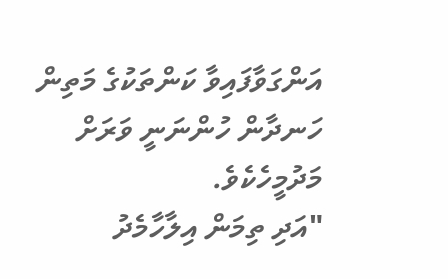އަންގަވާފައިވާ ކަންތަކުގެ މަތިން ހަނދާން ހުންނަނީ ވަރަށް މަދުމީހެކެވެ.
"އަދި ތިމަން އިލާހާމެދު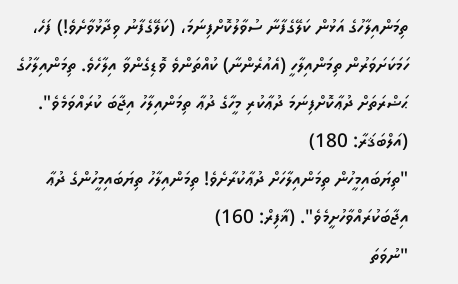ތިމަންއިލާހުގެ އަޅުން ކަލޭގެފާނާ ސުވާލުކޮށްފިނަމަ، (ކަލޭގެފާނު ވިދާޅުވާށެވެ!) ފަހެ، ހަމަކަށަވަރުން ތިމަންއިލާހީ (އެއުރެންނާ) ކުއްތަންވެ ވޮޑިގެންވާ އިލާހެވެ. ތިމަންއިލާހުގެ ޙަޟްރަތަށް ދުޢާކޮށްފިނަމަ ދުޢާކުރި މީހާގެ ދުޢާ ތިމަންއިލާހު އިޖާބަ ކުރައްވަމެވެ". (އަލްބަޤަރާ: 180)
"ތިޔަބައިމީހުން ތިމަންއިލާހަށް ދުޢާކުރާށެވެ! ތިމަންއިލާހު ތިޔަބައިމީހުންގެ ދުޢާ އިޖާބަކުރައްވާހުށީމެވެ". (ޣާފިރް: 160)
"ނުވަތަ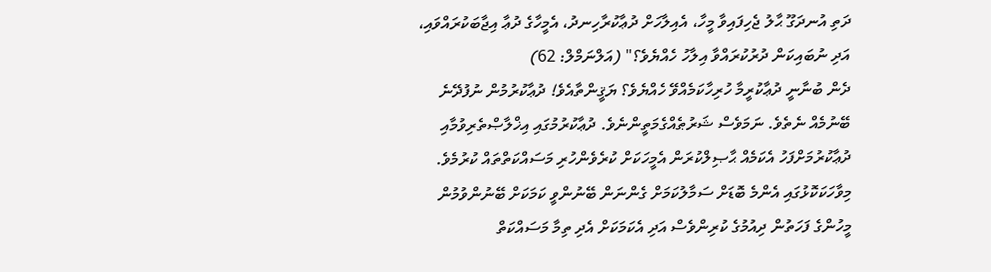ދަތި އުނދަގޫ ޙާލު ޖެހިފައިވާ މީހާ، އެއިލާހަށް ދުޢާކުރާހިނދު، އެމީހާގެ ދުޢާ އިޖާބަކުރައްވައި، އަދި ނުބައިކަން ދުރުކުރައްވާ އިލާހު ހެއްޔެވެ؟" (އަލްނަމްލް: 62)
ދެން ބުނާނީ ދުޢާކުރީމާ ހުރިހާކަމެއްވޭ ހެއްޔެވެ؟ ޔަޤީންތާއެވެ! ދުޢާކުރުމުން ނުފުދޭނެ ބޭނުމެއް ނެތެވެ. ނަމަވެސް ޝަރުޠެއްގެމަތީންނެވެ. ދުޢާކުރުމުގައި އިޚްލާޞްތެރިވުމާއި ދުޢާކުރުމަށްފަހު އެކަމެއް ޙާޞިލްކުރަން އެމީހަކަށް ކުރެވެންހުރި މަސައްކަތްތައް ކުރުމެވެ.
މިވާހަކަކޮޅުގައި އެންމެ ބޮޑަށް ސަމާލުކަމަށް ގެންނަން ބޭނުންވީ ކަމަކަށް ބޭނުންވުމުން މީހުންގެ ފަހަތުން ދިއުމުގެ ކުރިންވެސް އަދި އެކަމަކަށް އެދި ތިމާ މަސައްކަތް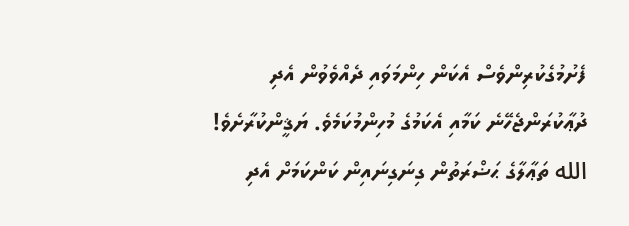ފެށުމުގެކުރިންވެސް އެކަން ހިންމަވައި ދެއްވެވުން އެދި ދުޢާކުރަންޖެހޭނެ ކަމާއި އެކަމުގެ މުހިންމުކަމެވެ. ޔަޤީންކުރާށެވެ!
الله ތަޢާލާގެ ޙަޟްރަތުން ގިނަގިނައިން ކަންކަމަށް އެދި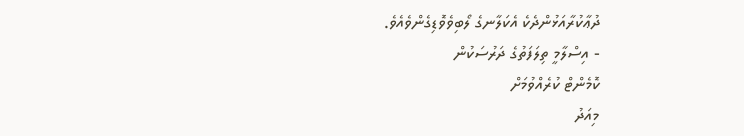ދުޢާކުރާއަޅުންދެކެ އެކަލާނގެ ލޯބިވެވޮޑިގެންވެއެވެ.
- އިސްލާމީ ތިލަފަތުގެ ދަރުސަކުން
ކޮމެންޓް ކުރެއްވުމަށް
މިއަދު